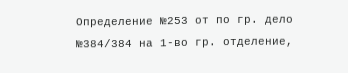Определение №253 от по гр. дело №384/384 на 1-во гр. отделение,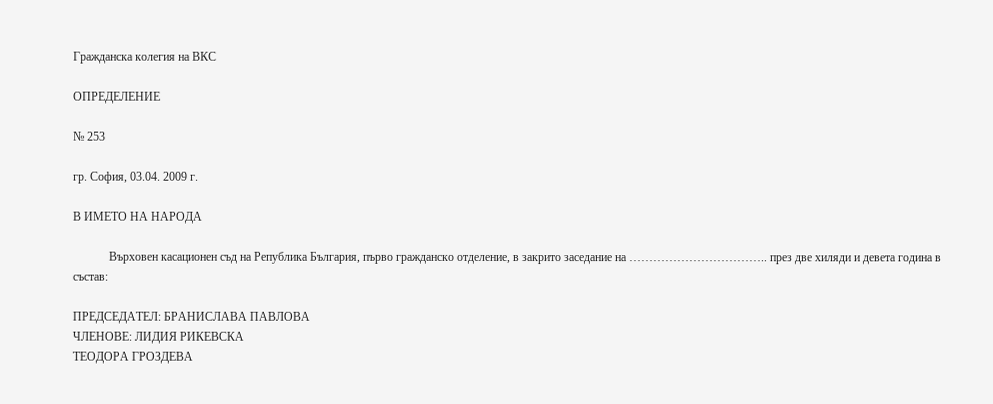Гражданска колегия на ВКС

ОПРЕДЕЛЕНИЕ

№ 253

гр. София, 03.04. 2009 г.

В ИМЕТО НА НАРОДА

            Върховен касационен съд на Република България, първо гражданско отделение, в закрито заседание на …………………………….. през две хиляди и девета година в състав:

ПРЕДСЕДАТЕЛ: БРАНИСЛАВА ПАВЛОВА
ЧЛЕНОВЕ: ЛИДИЯ РИКЕВСКА
ТЕОДОРА ГРОЗДЕВА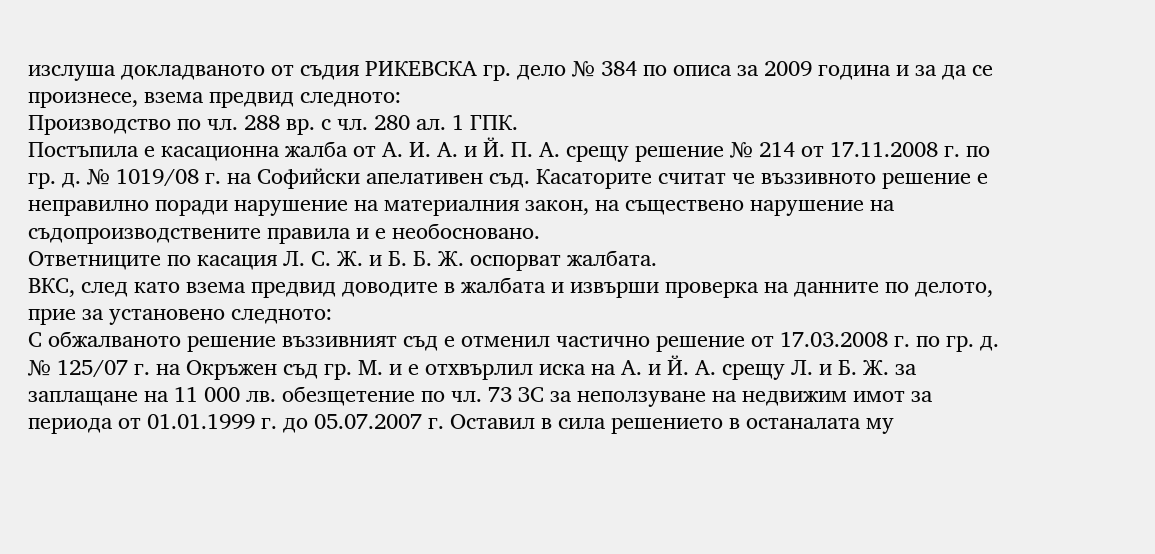изслуша докладваното от съдия РИКЕВСКА гр. дело № 384 по описа за 2009 година и за да се произнесе, взема предвид следното:
Производство по чл. 288 вр. с чл. 280 ал. 1 ГПК.
Постъпила е касационна жалба от А. И. А. и Й. П. А. срещу решение № 214 от 17.11.2008 г. по гр. д. № 1019/08 г. на Софийски апелативен съд. Касаторите считат че въззивното решение е неправилно поради нарушение на материалния закон, на съществено нарушение на съдопроизводствените правила и е необосновано.
Ответниците по касация Л. С. Ж. и Б. Б. Ж. оспорват жалбата.
ВКС, след като взема предвид доводите в жалбата и извърши проверка на данните по делото, прие за установено следното:
С обжалваното решение въззивният съд е отменил частично решение от 17.03.2008 г. по гр. д. № 125/07 г. на Окръжен съд гр. М. и е отхвърлил иска на А. и Й. А. срещу Л. и Б. Ж. за заплащане на 11 000 лв. обезщетение по чл. 73 ЗС за неползуване на недвижим имот за периода от 01.01.1999 г. до 05.07.2007 г. Оставил в сила решението в останалата му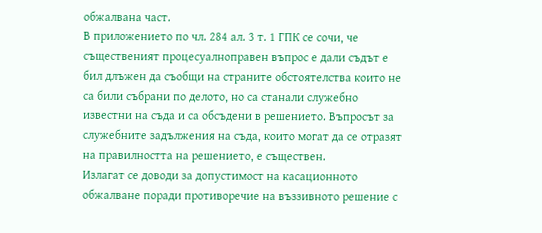обжалвана част.
В приложението по чл. 284 ал. 3 т. 1 ГПК се сочи, че същественият процесуалноправен въпрос е дали съдът е бил длъжен да съобщи на страните обстоятелства които не са били събрани по делото, но са станали служебно известни на съда и са обсъдени в решението. Въпросът за служебните задължения на съда, които могат да се отразят на правилността на решението, е съществен.
Излагат се доводи за допустимост на касационното обжалване поради противоречие на въззивното решение с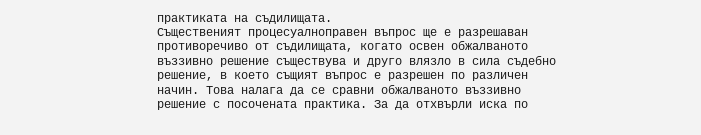практиката на съдилищата.
Същественият процесуалноправен въпрос ще е разрешаван противоречиво от съдилищата, когато освен обжалваното въззивно решение съществува и друго влязло в сила съдебно решение, в което същият въпрос е разрешен по различен начин. Това налага да се сравни обжалваното въззивно решение с посочената практика. За да отхвърли иска по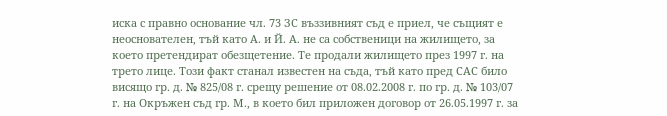иска с правно основание чл. 73 ЗС въззивният съд е приел, че същият е неоснователен, тъй като А. и Й. А. не са собственици на жилището, за което претендират обезщетение. Те продали жилището през 1997 г. на трето лице. Този факт станал известен на съда, тъй като пред САС било висящо гр. д. № 825/08 г. срещу решение от 08.02.2008 г. по гр. д. № 103/07 г. на Окръжен съд гр. М., в което бил приложен договор от 26.05.1997 г. за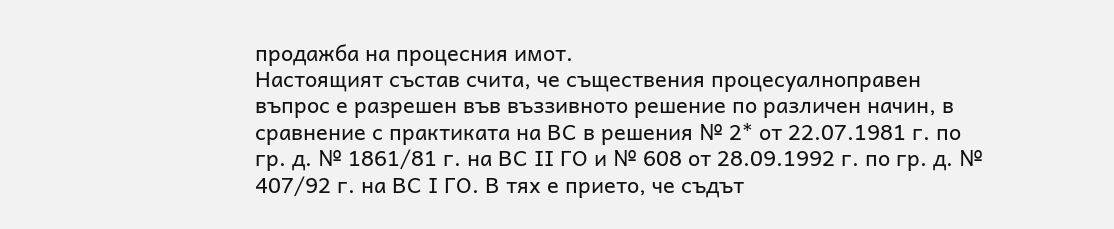продажба на процесния имот.
Настоящият състав счита, че съществения процесуалноправен въпрос е разрешен във въззивното решение по различен начин, в сравнение с практиката на ВС в решения № 2* от 22.07.1981 г. по гр. д. № 1861/81 г. на ВС ІІ ГО и № 608 от 28.09.1992 г. по гр. д. № 407/92 г. на ВС І ГО. В тях е прието, че съдът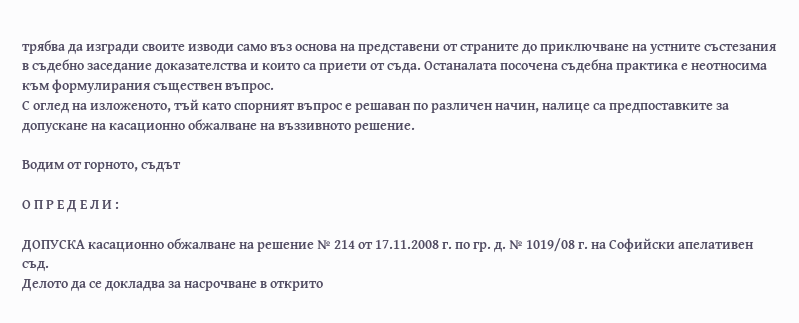трябва да изгради своите изводи само въз основа на представени от страните до приключване на устните състезания в съдебно заседание доказателства и които са приети от съда. Останалата посочена съдебна практика е неотносима към формулирания съществен въпрос.
С оглед на изложеното, тъй като спорният въпрос е решаван по различен начин, налице са предпоставките за допускане на касационно обжалване на въззивното решение.

Водим от горното, съдът

О П Р Е Д Е Л И :

ДОПУСКА касационно обжалване на решение № 214 от 17.11.2008 г. по гр. д. № 1019/08 г. на Софийски апелативен съд.
Делото да се докладва за насрочване в открито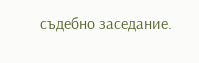съдебно заседание.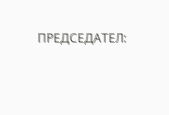ПРЕДСЕДАТЕЛ: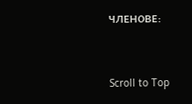ЧЛЕНОВЕ:



Scroll to Top